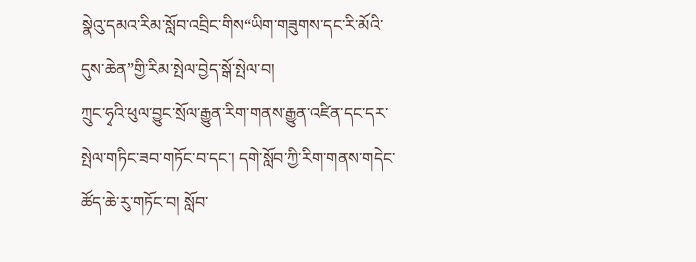སྣེའུ་དམའ་རིམ་སློབ་འབྲིང་གིས“ཡིག་གཟུགས་དང་རི་མོའི་དུས་ཆེན”གྱི་རིམ་སྤེལ་བྱེད་སྒོ་སྤེལ་བ།
ཀྲུང་ཧྭའི་ཕུལ་བྱུང་སྲོལ་རྒྱུན་རིག་གནས་རྒྱུན་འཛིན་དང་དར་སྤེལ་གཏིང་ཟབ་གཏོང་བ་དང་། དགེ་སློབ་ཀྱི་རིག་གནས་གདེང་ཚོད་ཆེ་རུ་གཏོང་བ། སློབ་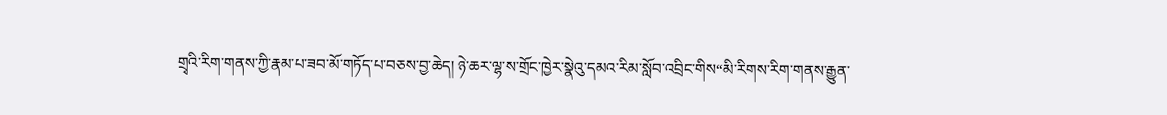གྲྭའི་རིག་གནས་ཀྱི་རྣམ་པ་ཟབ་མོ་གཏོད་པ་བཅས་བྱ་ཆེད། ཉེ་ཆར་ལྷ་ས་གྲོང་ཁྱེར་སྣེའུ་དམའ་རིམ་སློབ་འབྲིང་གིས“མི་རིགས་རིག་གནས་རྒྱུན་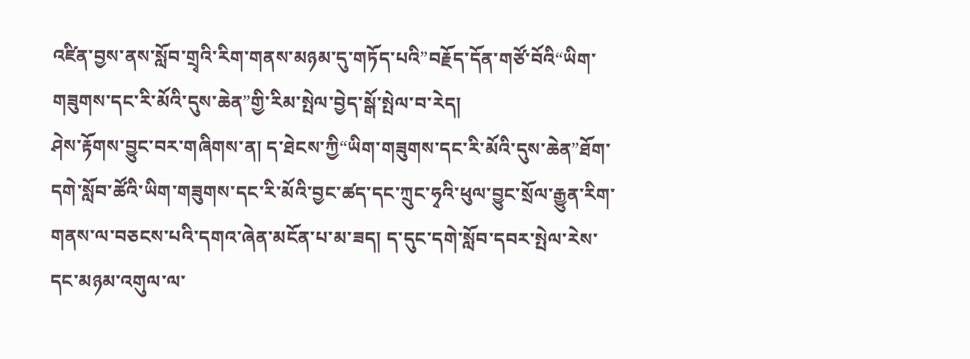འཛིན་བྱས་ནས་སློབ་གྲྭའི་རིག་གནས་མཉམ་དུ་གཏོད་པའི”བརྗོད་དོན་གཙོ་བོའི“ཡིག་གཟུགས་དང་རི་མོའི་དུས་ཆེན”གྱི་རིམ་སྤེལ་བྱེད་སྒོ་སྤེལ་བ་རེད།
ཤེས་རྟོགས་བྱུང་བར་གཞིགས་ན། ད་ཐེངས་ཀྱི“ཡིག་གཟུགས་དང་རི་མོའི་དུས་ཆེན”ཐོག་དགེ་སློབ་ཚོའི་ཡིག་གཟུགས་དང་རི་མོའི་བྱང་ཚད་དང་ཀྲུང་ཧྭའི་ཕུལ་བྱུང་སྲོལ་རྒྱུན་རིག་གནས་ལ་བཅངས་པའི་དགའ་ཞེན་མངོན་པ་མ་ཟད། ད་དུང་དགེ་སློབ་དབར་སྤེལ་རེས་དང་མཉམ་འགུལ་ལ་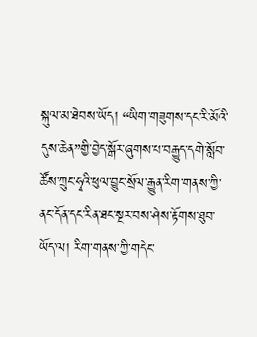སྐུལ་མ་ཐེབས་ཡོད། “ཡིག་གཟུགས་དང་རི་མོའི་དུས་ཆེན”གྱི་བྱེད་སྒོར་ཞུགས་པ་བརྒྱུད་དགེ་སློབ་ཚོས་ཀྲུང་ཧྭའི་ཕུལ་བྱུང་སྲོལ་རྒྱུན་རིག་གནས་ཀྱི་ནང་དོན་དང་རིན་ཐང་སྔར་བས་ཤེས་རྟོགས་ཐུབ་ཡོད་ལ། རིག་གནས་ཀྱི་གདེང་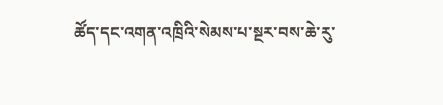ཚོད་དང་འགན་འཁྲིའི་སེམས་པ་སྔར་བས་ཆེ་རུ་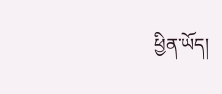ཕྱིན་ཡོད།